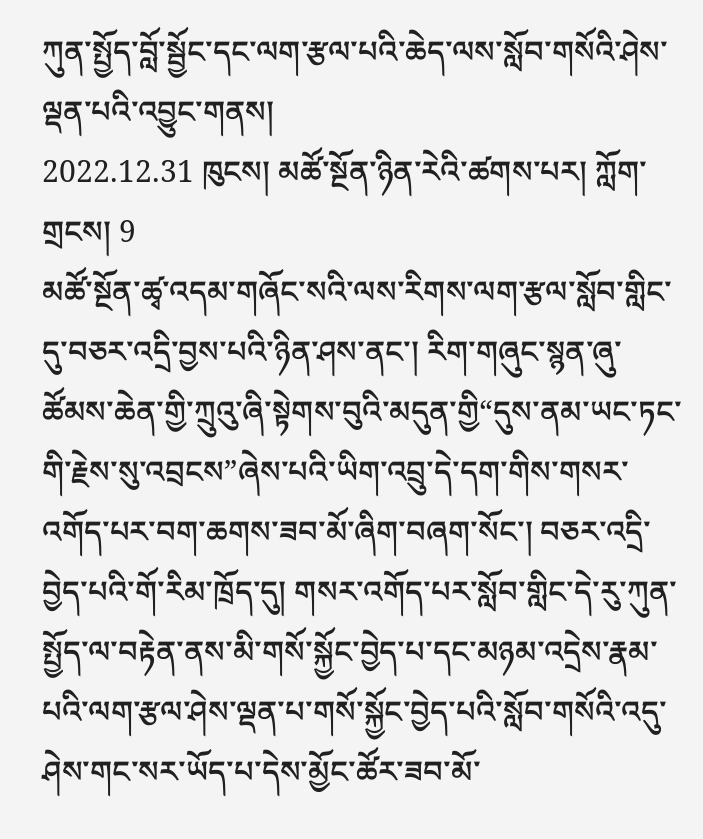ཀུན་སྤྱོད་བློ་སྦྱོང་དང་ལག་རྩལ་པའི་ཆེད་ལས་སློབ་གསོའི་ཤེས་ལྡན་པའི་འབྱུང་གནས།
2022.12.31 ཁུངས། མཚོ་སྔོན་ཉིན་རེའི་ཚགས་པར། ཀློག་གྲངས། 9
མཚོ་སྔོན་ཚྭ་འདམ་གཞོང་སའི་ལས་རིགས་ལག་རྩལ་སློབ་གླིང་དུ་བཅར་འདྲི་བྱས་པའི་ཉིན་ཤས་ནང་། རིག་གཞུང་སྙན་ཞུ་ཚོམས་ཆེན་གྱི་ཀྲུའུ་ཞི་སྟེགས་བུའི་མདུན་གྱི“དུས་ནམ་ཡང་ཏང་གི་རྗེས་སུ་འབྲངས”ཞེས་པའི་ཡིག་འབྲུ་དེ་དག་གིས་གསར་འགོད་པར་བག་ཆགས་ཟབ་མོ་ཞིག་བཞག་སོང་། བཅར་འདྲི་བྱེད་པའི་གོ་རིམ་ཁྲོད་དུ། གསར་འགོད་པར་སློབ་གླིང་དེ་རུ་ཀུན་སྤྱོད་ལ་བརྟེན་ནས་མི་གསོ་སྐྱོང་བྱེད་པ་དང་མཉམ་འདྲེས་རྣམ་པའི་ལག་རྩལ་ཤེས་ལྡན་པ་གསོ་སྐྱོང་བྱེད་པའི་སློབ་གསོའི་འདུ་ཤེས་གང་སར་ཡོད་པ་དེས་མྱོང་ཚོར་ཟབ་མོ་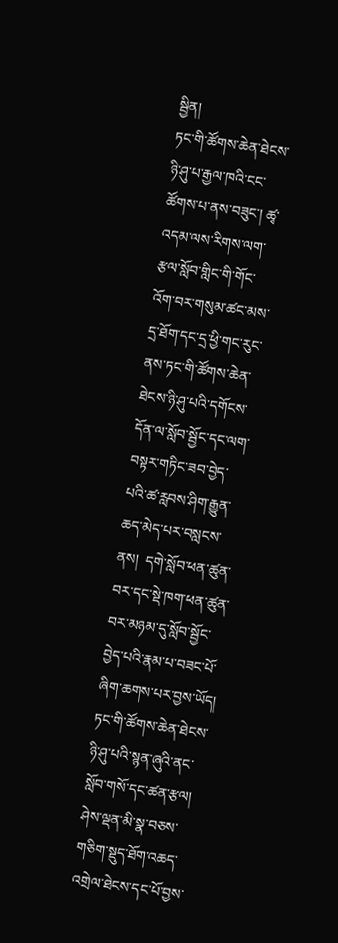སྦྱིན།
ཏང་གི་ཚོགས་ཆེན་ཐེངས་ཉི་ཤུ་པ་རྒྱལ་ཁའི་ངང་ཚོགས་པ་ནས་བཟུང་། ཚྭ་འདམ་ལས་རིགས་ལག་རྩལ་སློབ་གླིང་གི་གོང་འོག་བར་གསུམ་ཚང་མས་དྲ་ཐོག་དང་དྲ་ཕྱི་གང་རུང་ནས་ཏང་གི་ཚོགས་ཆེན་ཐེངས་ཉི་ཤུ་པའི་དགོངས་དོན་ལ་སློབ་སྦྱོང་དང་ལག་བསྟར་གཏིང་ཟབ་བྱེད་པའི་ཚ་རླབས་ཤིག་རྒྱུན་ཆད་མེད་པར་བསླངས་ནས།  དགེ་སློབ་ཕན་ཚུན་བར་དང་སྡེ་ཁག་ཕན་ཚུན་བར་མཉམ་དུ་སློབ་སྦྱོང་བྱེད་པའི་རྣམ་པ་བཟང་པོ་ཞིག་ཆགས་པར་བྱས་ཡོད།
ཏང་གི་ཚོགས་ཆེན་ཐེངས་ཉི་ཤུ་པའི་སྙན་ཞུའི་ནང་སློབ་གསོ་དང་ཚན་རྩལ། ཤེས་ལྡན་མི་སྣ་བཅས་གཅིག་སྡུད་ཐོག་འཆད་འགྲེལ་ཐེངས་དང་པོ་བྱས་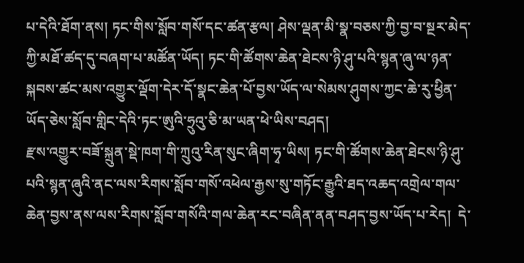པ་དེའི་ཐོག་ནས། ཏང་གིས་སློབ་གསོ་དང་ཚན་རྩལ། ཤེས་ལྡན་མི་སྣ་བཅས་ཀྱི་བྱ་བ་སྔར་མེད་ཀྱི་མཐོ་ཚད་དུ་བཞག་པ་མཚོན་ཡོད། ཏང་གི་ཚོགས་ཆེན་ཐེངས་ཉི་ཤུ་པའི་སྙན་ཞུ་ལ་ཉན་སྐབས་ཚང་མས་འགྱུར་ལྡོག་དེར་དོ་སྣང་ཆེན་པོ་བྱས་ཡོད་ལ་སེམས་ཤུགས་ཀྱང་ཆེ་རུ་ཕྱིན་ཡོད་ཅེས་སློབ་གླིང་དེའི་ཏང་ཨུའི་ཧྲུའུ་ཅི་མ་ཡན་ཕེ་ཡིས་བཤད།
རྫས་འགྱུར་བཟོ་སྐྲུན་སྡེ་ཁག་གི་ཀྲུའུ་རིན་སུང་ཞིག་ཧྭ་ཡིས། ཏང་གི་ཚོགས་ཆེན་ཐེངས་ཉི་ཤུ་པའི་སྙན་ཞུའི་ནང་ལས་རིགས་སློབ་གསོ་འཕེལ་རྒྱས་སུ་གཏོང་རྒྱུའི་ཐད་འཆད་འགྲེལ་གལ་ཆེན་བྱས་ནས་ལས་རིགས་སློབ་གསོའི་གལ་ཆེན་རང་བཞིན་ནན་བཤད་བྱས་ཡོད་པ་རེད།  དེ་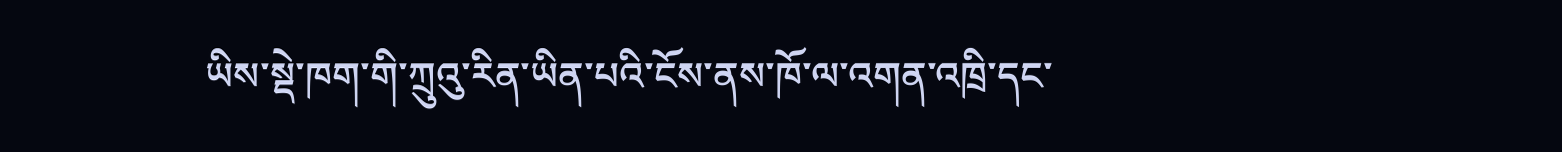ཡིས་སྡེ་ཁག་གི་ཀྲུའུ་རིན་ཡིན་པའི་ངོས་ནས་ཁོ་ལ་འགན་འཁྲི་དང་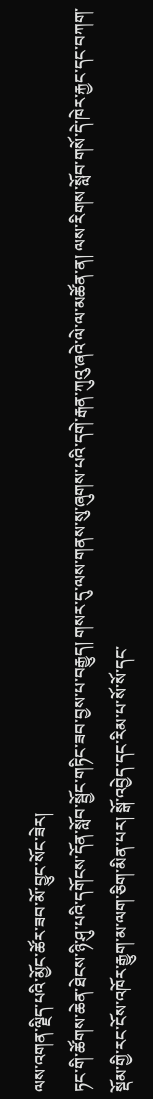ལས་འགན་ལྗིད་པའི་མྱོང་ཚོར་ཟབ་མོ་བྱུང་སོང་ཟེར།
ཏང་གི་ཚོགས་ཆེན་ཐེངས་ཉི་ཤུ་པའི་དགོངས་དོན་སློབ་སྦྱོང་གཏིང་ཟབ་བྱས་པ་བརྒྱུད། གསར་དུ་ལས་གནས་སུ་ཞུགས་པའི་དགེ་རྒན་ཀུའུ་ཞའེ་ལེ་ལ་མཚོན་ན། ལས་རིགས་སློབ་གསོ་དེ་ཁེར་རྐྱང་དང་བཀག་སྡོམ་གྱི་རང་ངོས་འཁོར་རྒྱུག་མ་ལག་ཅིག་མིན་པར། སྒོ་འབྱེད་དང་རིམ་པ་སོ་སོ་དང་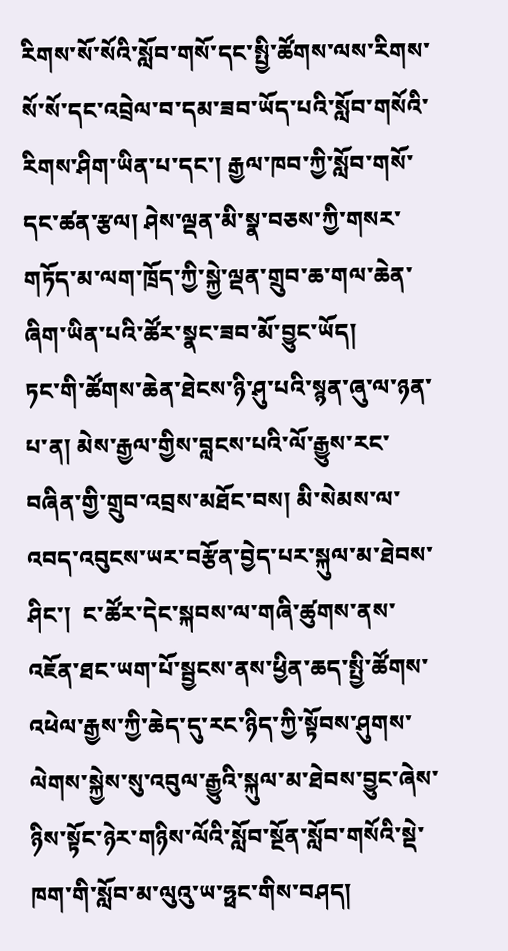རིགས་སོ་སོའི་སློབ་གསོ་དང་སྤྱི་ཚོགས་ལས་རིགས་སོ་སོ་དང་འབྲེལ་བ་དམ་ཟབ་ཡོད་པའི་སློབ་གསོའི་རིགས་ཤིག་ཡིན་པ་དང་། རྒྱལ་ཁབ་ཀྱི་སློབ་གསོ་དང་ཚན་རྩལ། ཤེས་ལྡན་མི་སྣ་བཅས་ཀྱི་གསར་གཏོད་མ་ལག་ཁྲོད་ཀྱི་སྐྱེ་ལྡན་གྲུབ་ཆ་གལ་ཆེན་ཞིག་ཡིན་པའི་ཚོར་སྣང་ཟབ་མོ་བྱུང་ཡོད།
ཏང་གི་ཚོགས་ཆེན་ཐེངས་ཉི་ཤུ་པའི་སྙན་ཞུ་ལ་ཉན་པ་ན། མེས་རྒྱལ་གྱིས་བླངས་པའི་ལོ་རྒྱུས་རང་བཞིན་གྱི་གྲུབ་འབྲས་མཐོང་བས། མི་སེམས་ལ་འབད་འབུངས་ཡར་བརྩོན་བྱེད་པར་སྐུལ་མ་ཐེབས་ཤིང་།  ང་ཚོར་དེང་སྐབས་ལ་གཞི་ཚུགས་ནས་འཇོན་ཐང་ཡག་པོ་སྦྱངས་ནས་ཕྱིན་ཆད་སྤྱི་ཚོགས་འཕེལ་རྒྱས་ཀྱི་ཆེད་དུ་རང་ཉིད་ཀྱི་སྟོབས་ཤུགས་ལེགས་སྐྱེས་སུ་འབུལ་རྒྱུའི་སྐུལ་མ་ཐེབས་བྱུང་ཞེས་ཉིས་སྟོང་ཉེར་གཉིས་ལོའི་སློབ་སྔོན་སློབ་གསོའི་སྡེ་ཁག་གི་སློབ་མ་ལུའུ་ཡ་ཧྥང་གིས་བཤད།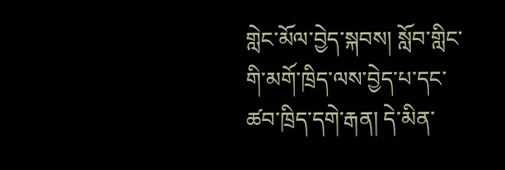གླེང་མོལ་བྱེད་སྐབས། སློབ་གླིང་གི་མགོ་ཁྲིད་ལས་བྱེད་པ་དང་ཚབ་ཁྲིད་དགེ་རྒན། དེ་མིན་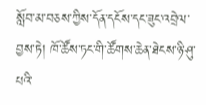སློབ་མ་བཅས་ཀྱིས་དོན་དངོས་དང་ཟུང་འབྲེལ་བྱས་ཏེ། ཁོ་ཚོས་ཏང་གི་ཚོགས་ཆེན་ཐེངས་ཉི་ཤུ་པའི་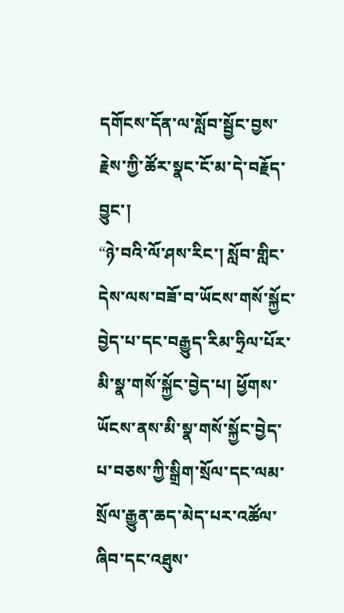དགོངས་དོན་ལ་སློབ་སྦྱོང་བྱས་རྗེས་ཀྱི་ཚོར་སྣང་ངོ་མ་དེ་བརྗོད་བྱུང་།
“ཉེ་བའི་ལོ་ཤས་རིང་། སློབ་གླིང་དེས་ལས་བཟོ་བ་ཡོངས་གསོ་སྐྱོང་བྱེད་པ་དང་བརྒྱུད་རིམ་ཧྲིལ་པོར་མི་སྣ་གསོ་སྐྱོང་བྱེད་པ། ཕྱོགས་ཡོངས་ནས་མི་སྣ་གསོ་སྐྱོང་བྱེད་པ་བཅས་ཀྱི་སྒྲིག་སྲོལ་དང་ལམ་སྲོལ་རྒྱུན་ཆད་མེད་པར་འཚོལ་ཞིབ་དང་འཐུས་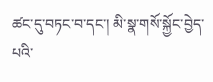ཚང་དུ་བཏང་བ་དང་། མི་སྣ་གསོ་སྐྱོང་བྱེད་པའི་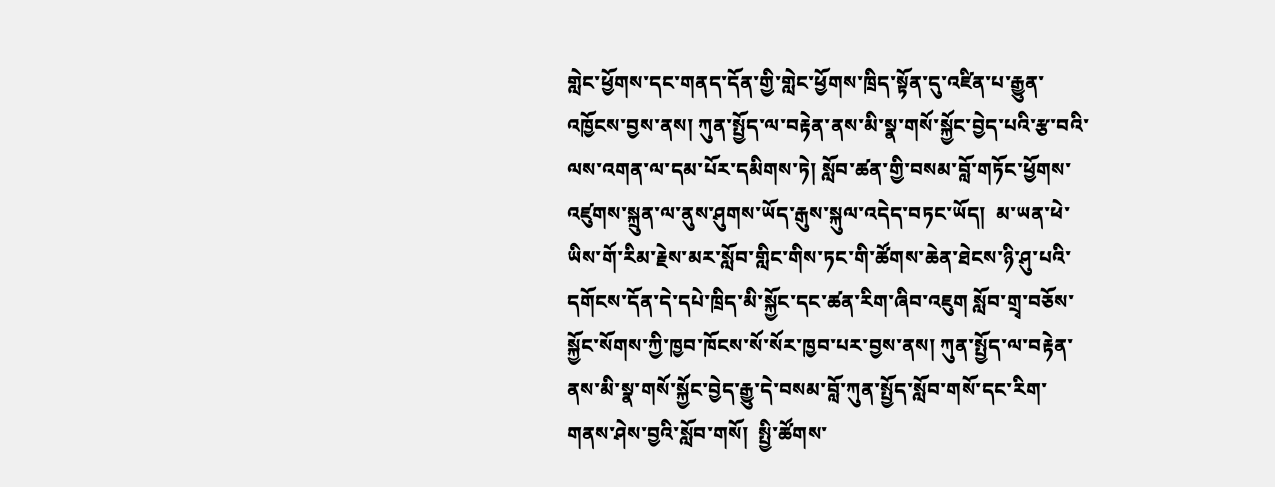གླེང་ཕྱོགས་དང་གནད་དོན་གྱི་གླེང་ཕྱོགས་ཁྲིད་སྟོན་དུ་འཛིན་པ་རྒྱུན་འཁྱོངས་བྱས་ནས། ཀུན་སྤྱོད་ལ་བརྟེན་ནས་མི་སྣ་གསོ་སྐྱོང་བྱེད་པའི་རྩ་བའི་ལས་འགན་ལ་དམ་པོར་དམིགས་ཏེ། སློབ་ཚན་གྱི་བསམ་བློ་གཏོང་ཕྱོགས་འཛུགས་སྐྲུན་ལ་ནུས་ཤུགས་ཡོད་རྒུས་སྐུལ་འདེད་བཏང་ཡོད།  མ་ཡན་ཕེ་ཡིས་གོ་རིམ་རྗེས་མར་སློབ་གླིང་གིས་ཏང་གི་ཚོགས་ཆེན་ཐེངས་ཉི་ཤུ་པའི་དགོངས་དོན་དེ་དཔེ་ཁྲིད་མི་སྐྱོང་དང་ཚན་རིག་ཞིབ་འཇུག སློབ་གྲྭ་བཅོས་སྐྱོང་སོགས་ཀྱི་ཁྱབ་ཁོངས་སོ་སོར་ཁྱབ་པར་བྱས་ནས། ཀུན་སྤྱོད་ལ་བརྟེན་ནས་མི་སྣ་གསོ་སྐྱོང་བྱེད་རྒྱུ་དེ་བསམ་བློ་ཀུན་སྤྱོད་སློབ་གསོ་དང་རིག་གནས་ཤེས་བྱའི་སློབ་གསོ།  སྤྱི་ཚོགས་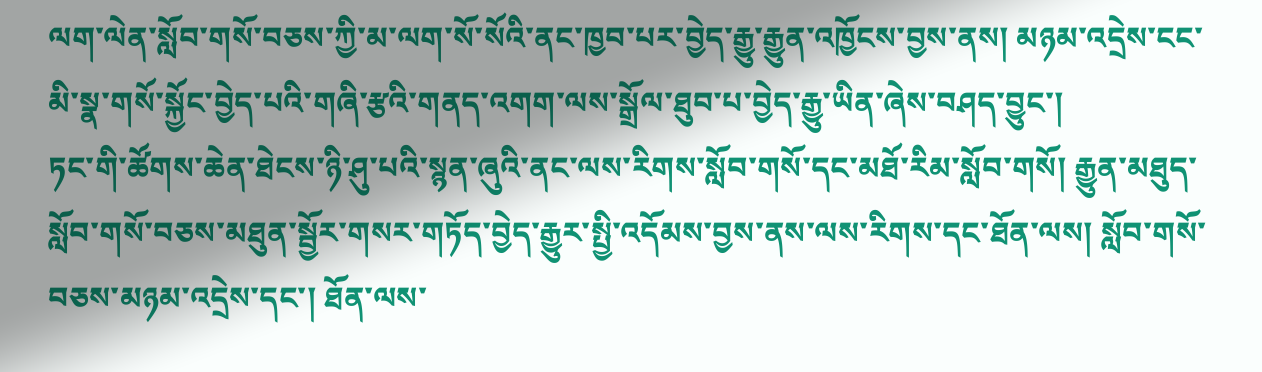ལག་ལེན་སློབ་གསོ་བཅས་ཀྱི་མ་ལག་སོ་སོའི་ནང་ཁྱབ་པར་བྱེད་རྒྱུ་རྒྱུན་འཁྱོངས་བྱས་ནས། མཉམ་འདྲེས་ངང་མི་སྣ་གསོ་སྐྱོང་བྱེད་པའི་གཞི་རྩའི་གནད་འགག་ལས་སྒྲོལ་ཐུབ་པ་བྱེད་རྒྱུ་ཡིན་ཞེས་བཤད་བྱུང་།
ཏང་གི་ཚོགས་ཆེན་ཐེངས་ཉི་ཤུ་པའི་སྙན་ཞུའི་ནང་ལས་རིགས་སློབ་གསོ་དང་མཐོ་རིམ་སློབ་གསོ། རྒྱུན་མཐུད་སློབ་གསོ་བཅས་མཐུན་སྦྱོར་གསར་གཏོད་བྱེད་རྒྱུར་སྤྱི་འདོམས་བྱས་ནས་ལས་རིགས་དང་ཐོན་ལས། སློབ་གསོ་བཅས་མཉམ་འདྲེས་དང་། ཐོན་ལས་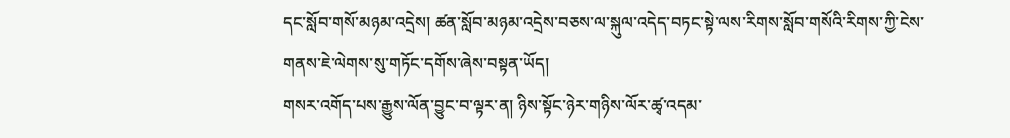དང་སློབ་གསོ་མཉམ་འདྲེས། ཚན་སློབ་མཉམ་འདྲེས་བཅས་ལ་སྐུལ་འདེད་བཏང་སྟེ་ལས་རིགས་སློབ་གསོའི་རིགས་ཀྱི་ངེས་གནས་ཇེ་ལེགས་སུ་གཏོང་དགོས་ཞེས་བསྟན་ཡོད།
གསར་འགོད་པས་རྒྱུས་ལོན་བྱུང་བ་ལྟར་ན། ཉིས་སྟོང་ཉེར་གཉིས་ལོར་ཚྭ་འདམ་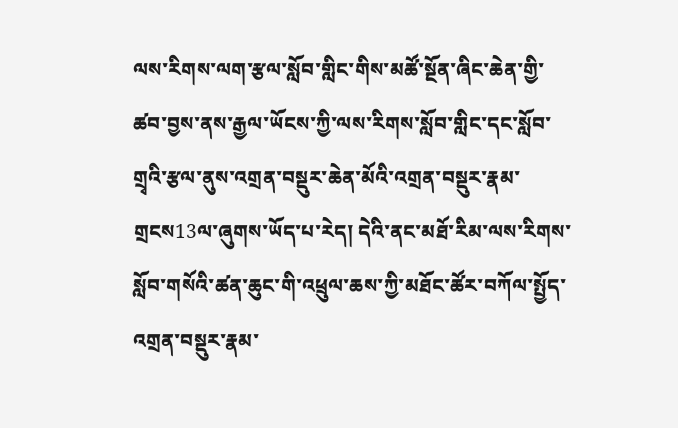ལས་རིགས་ལག་རྩལ་སློབ་གླིང་གིས་མཚོ་སྔོན་ཞིང་ཆེན་གྱི་ཚབ་བྱས་ནས་རྒྱལ་ཡོངས་ཀྱི་ལས་རིགས་སློབ་གླིང་དང་སློབ་གྲྭའི་རྩལ་ནུས་འགྲན་བསྡུར་ཆེན་མོའི་འགྲན་བསྡུར་རྣམ་གྲངས13ལ་ཞུགས་ཡོད་པ་རེད། དེའི་ནང་མཐོ་རིམ་ལས་རིགས་སློབ་གསོའི་ཚན་ཆུང་གི་འཕྲུལ་ཆས་ཀྱི་མཐོང་ཚོར་བཀོལ་སྤྱོད་འགྲན་བསྡུར་རྣམ་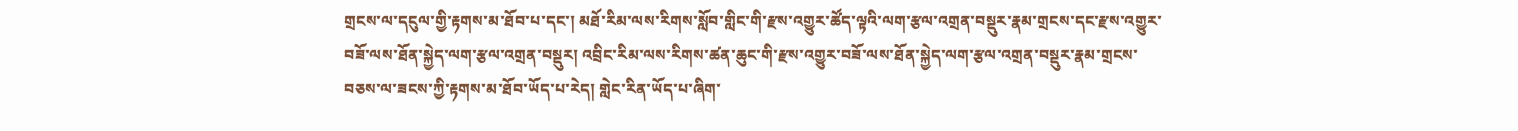གྲངས་ལ་དངུལ་གྱི་རྟགས་མ་ཐོབ་པ་དང་། མཐོ་རིམ་ལས་རིགས་སློབ་གླིང་གི་རྫས་འགྱུར་ཚོད་ལྟའི་ལག་རྩལ་འགྲན་བསྡུར་རྣམ་གྲངས་དང་རྫས་འགྱུར་བཟོ་ལས་ཐོན་སྐྱེད་ལག་རྩལ་འགྲན་བསྡུར། འབྲིང་རིམ་ལས་རིགས་ཚན་ཆུང་གི་རྫས་འགྱུར་བཟོ་ལས་ཐོན་སྐྱེད་ལག་རྩལ་འགྲན་བསྡུར་རྣམ་གྲངས་བཅས་ལ་ཟངས་ཀྱི་རྟགས་མ་ཐོབ་ཡོད་པ་རེད། གླེང་རིན་ཡོད་པ་ཞིག་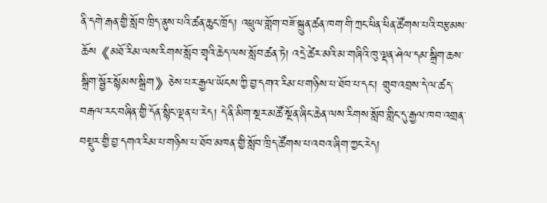ནི་དགེ་རྒན་གྱི་སློབ་ཁྲིད་ནུས་པའི་ཚན་ཆུང་ཁྲོད། འཕྲུལ་གློག་བཟོ་སྐྲུན་ཚན་ཁག་གི་ཀྲང་ཕིན་ཕིན་ཚོགས་པའི་བརྩམས་ཆོས《མཐོ་རིམ་ལས་རིགས་སློབ་གྲྭའི་ཆེད་ལས་སློབ་ཚན་ཏེ། འདྲེ་ཚེར་མའི་མ་གཞིའི་ཁུ་ལྡན་ཤེལ་དམ་སྒྲིག་ཆས་སྒྲིག་སྦྱོར་སྙོམས་སྒྲིག》ཅེས་པར་རྒྱལ་ཡོངས་ཀྱི་བྱ་དགའ་རིམ་པ་གཉིས་པ་ཐོབ་པ་དང་། གྲུབ་འབྲས་དེ་ལ་ཚད་བརྒལ་རང་བཞིན་གྱི་དོན་སྙིང་ལྡན་པ་རེད། དེ་ནི་མིག་སྔར་མཚོ་སྔོན་ཞིང་ཆེན་ལས་རིགས་སློབ་གླིང་དུ་རྒྱལ་ཁབ་འགྲན་བསྡུར་གྱི་བྱ་དགའ་རིམ་པ་གཉིས་པ་ཐོབ་མཁན་གྱི་སློབ་ཁྲིད་ཚོགས་པ་འབའ་ཞིག་ཀྱང་རེད།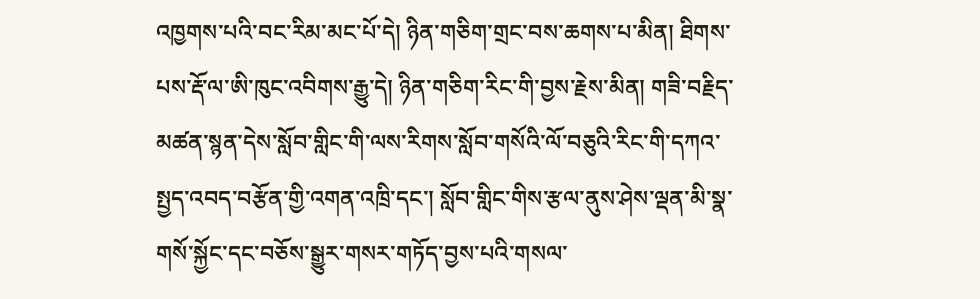འཁྱགས་པའི་བང་རིམ་མང་པོ་དེ། ཉིན་གཅིག་གྲང་བས་ཆགས་པ་མིན། ཐིགས་པས་རྡོ་ལ་ཨི་ཁུང་འབིགས་རྒྱུ་དེ། ཉིན་གཅིག་རིང་གི་བྱས་རྗེས་མིན། གཟི་བརྗིད་མཚན་སྙན་དེས་སློབ་གླིང་གི་ལས་རིགས་སློབ་གསོའི་ལོ་བཅུའི་རིང་གི་དཀའ་སྤྱད་འབད་བརྩོན་གྱི་འགན་འཁྲི་དང་། སློབ་གླིང་གིས་རྩལ་ནུས་ཤེས་ལྡན་མི་སྣ་གསོ་སྐྱོང་དང་བཅོས་སྒྱུར་གསར་གཏོད་བྱས་པའི་གསལ་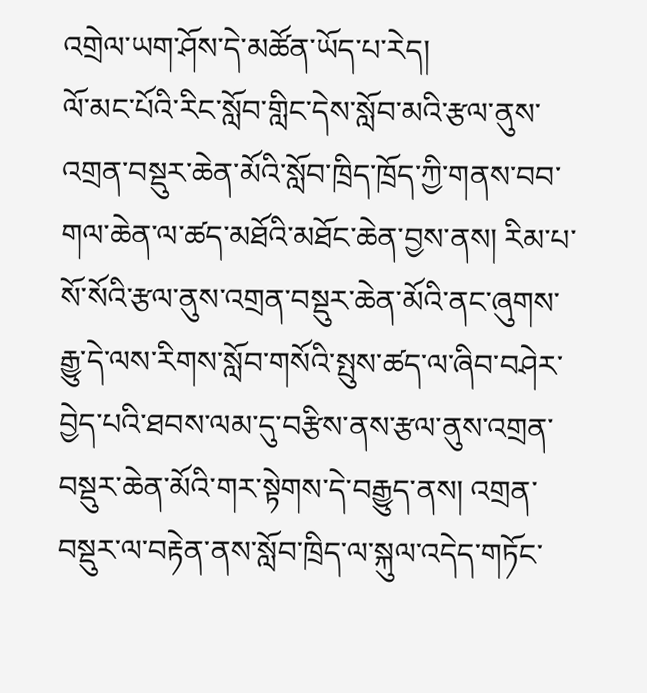འགྲེལ་ཡག་ཤོས་དེ་མཚོན་ཡོད་པ་རེད།
ལོ་མང་པོའི་རིང་སློབ་གླིང་དེས་སློབ་མའི་རྩལ་ནུས་འགྲན་བསྡུར་ཆེན་མོའི་སློབ་ཁྲིད་ཁྲོད་ཀྱི་གནས་བབ་གལ་ཆེན་ལ་ཚད་མཐོའི་མཐོང་ཆེན་བྱས་ནས། རིམ་པ་སོ་སོའི་རྩལ་ནུས་འགྲན་བསྡུར་ཆེན་མོའི་ནང་ཞུགས་རྒྱུ་དེ་ལས་རིགས་སློབ་གསོའི་སྤུས་ཚད་ལ་ཞིབ་བཤེར་བྱེད་པའི་ཐབས་ལམ་དུ་བརྩིས་ནས་རྩལ་ནུས་འགྲན་བསྡུར་ཆེན་མོའི་གར་སྟེགས་དེ་བརྒྱུད་ནས། འགྲན་བསྡུར་ལ་བརྟེན་ནས་སློབ་ཁྲིད་ལ་སྐུལ་འདེད་གཏོང་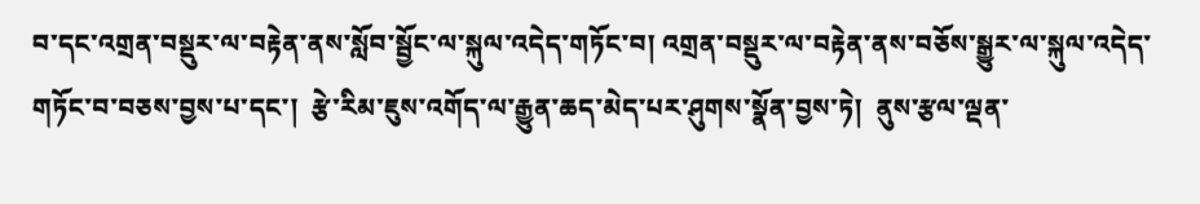བ་དང་འགྲན་བསྡུར་ལ་བརྟེན་ནས་སློབ་སྦྱོང་ལ་སྐུལ་འདེད་གཏོང་བ། འགྲན་བསྡུར་ལ་བརྟེན་ནས་བཅོས་སྒྱུར་ལ་སྐུལ་འདེད་གཏོང་བ་བཅས་བྱས་པ་དང་།  རྩེ་རིམ་ཇུས་འགོད་ལ་རྒྱུན་ཆད་མེད་པར་ཤུགས་སྣོན་བྱས་ཏེ།  ནུས་རྩལ་ལྡན་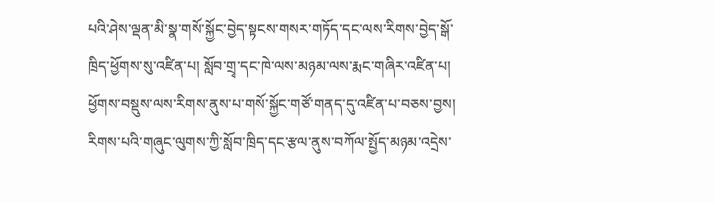པའི་ཤེས་ལྡན་མི་སྣ་གསོ་སྐྱོང་བྱེད་སྟངས་གསར་གཏོད་དང་ལས་རིགས་བྱེད་སྒོ་ཁྲིད་ཕྱོགས་སུ་འཛིན་པ། སློབ་གྲྭ་དང་ཁེ་ལས་མཉམ་ལས་རྨང་གཞིར་འཛིན་པ། ཕྱོགས་བསྡུས་ལས་རིགས་ནུས་པ་གསོ་སྐྱོང་གཙོ་གནད་དུ་འཛིན་པ་བཅས་བྱས། རིགས་པའི་གཞུང་ལུགས་ཀྱི་སློབ་ཁྲིད་དང་རྩལ་ནུས་བཀོལ་སྤྱོད་མཉམ་འདྲེས་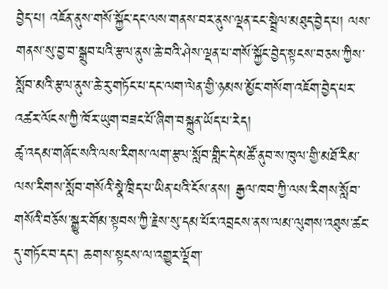བྱེད་པ། འཇོན་ནུས་གསོ་སྐྱོང་དང་ལས་གནས་བར་ནུས་ལྡན་ངང་སྦྲེལ་མཐུད་བྱེད་པ། ལས་གནས་སུ་བྱ་བ་སྒྲུབ་པའི་རྩལ་ནུས་ཆེ་བའི་ཤེས་ལྡན་པ་གསོ་སྐྱོང་བྱེད་སྟངས་བཅས་ཀྱིས་སློབ་མའི་རྩལ་ནུས་ཆེ་རུ་གཏོང་པ་དང་ལག་ལེན་གྱི་ཉམས་མྱོང་གསོག་འཇོག་བྱེད་པར་འཚར་ལོངས་ཀྱི་ཁོར་ཡུག་བཟང་པོ་ཞིག་བསྐྲུན་ཡོད་པ་རེད།
ཚྭ་འདམ་གཞོང་སའི་ལས་རིགས་ལག་རྩལ་སློབ་གླིང་དེ་མཚོ་ནུབ་ས་ཁུལ་གྱི་མཐོ་རིམ་ལས་རིགས་སློབ་གསོའི་སྣེ་ཁྲིད་པ་ཡིན་པའི་ངོས་ནས། རྒྱལ་ཁབ་ཀྱི་ལས་རིགས་སློབ་གསོའི་བཅོས་སྒྱུར་གོམ་སྟབས་ཀྱི་རྗེས་སུ་དམ་པོར་འབྲངས་ནས་ལམ་ལུགས་འཐུས་ཚང་དུ་གཏོང་བ་དང་། ཆགས་སྟངས་ལ་འགྱུར་ལྡོག་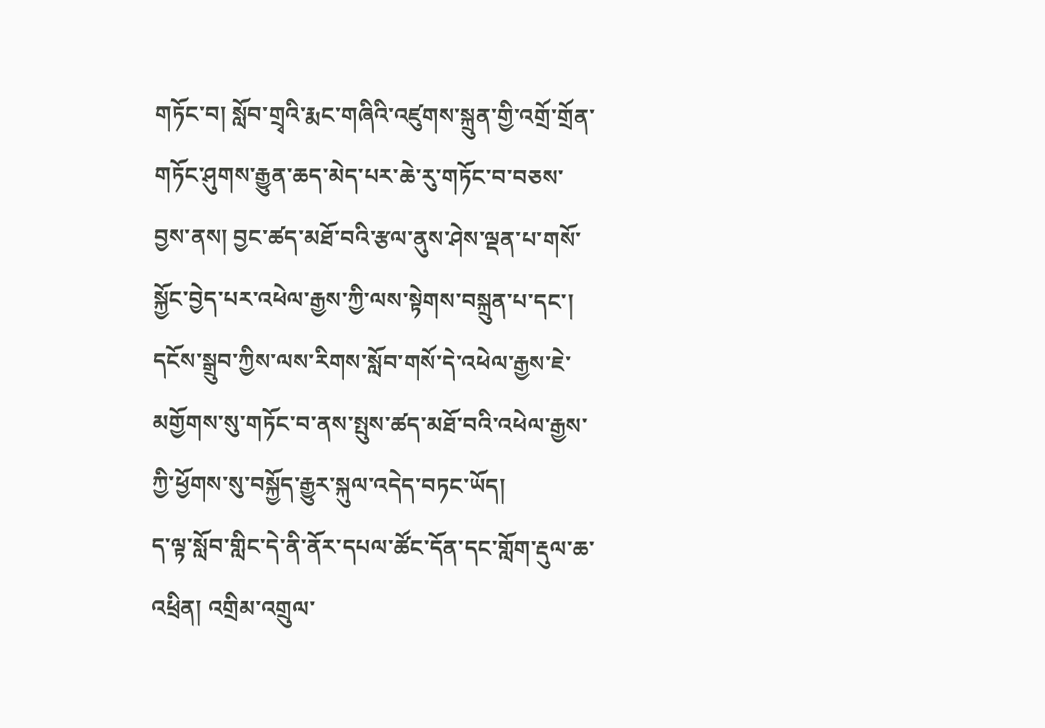གཏོང་བ། སློབ་གྲྭའི་རྨང་གཞིའི་འཛུགས་སྐྲུན་གྱི་འགྲོ་གྲོན་གཏོང་ཤུགས་རྒྱུན་ཆད་མེད་པར་ཆེ་རུ་གཏོང་བ་བཅས་བྱས་ནས། བྱང་ཚད་མཐོ་བའི་རྩལ་ནུས་ཤེས་ལྡན་པ་གསོ་སྐྱོང་བྱེད་པར་འཕེལ་རྒྱས་ཀྱི་ལས་སྟེགས་བསྐྲུན་པ་དང་། དངོས་སྒྲུབ་ཀྱིས་ལས་རིགས་སློབ་གསོ་དེ་འཕེལ་རྒྱས་ཇེ་མགྱོགས་སུ་གཏོང་བ་ནས་སྤུས་ཚད་མཐོ་བའི་འཕེལ་རྒྱས་ཀྱི་ཕྱོགས་སུ་བསྐྱོད་རྒྱུར་སྐུལ་འདེད་བཏང་ཡོད།
ད་ལྟ་སློབ་གླིང་དེ་ནི་ནོར་དཔལ་ཚོང་དོན་དང་གློག་རྡུལ་ཆ་འཕྲིན། འགྲིམ་འགྲུལ་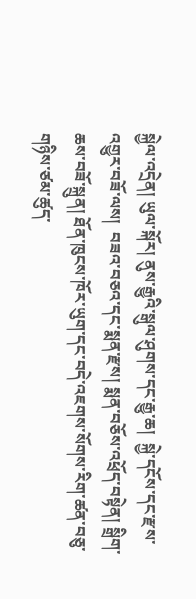སྐྱེལ་འདྲེན། ཡུལ་སྐོར། ནུས་རྒྱུའི་སྒུལ་ཤུགས་དང་རྒྱུ་ཆ།  སྐྱེ་དངོས་དང་རྫས་འགྱུར་བཟོ་ལས།  བཟའ་བཅའ་དང་སྨན་རྫས། སྨན་བཅོས་འཕྲོད་བསྟེན། སྒྲིག་ཆས་བཟོ་སྐྲུན། ཐོན་ཁུངས་ཁོར་ཡུག་དང་བདེ་འཇགས་སོགས་རིག་ཚན་བཅུ་གཉིས་ཙམ་ཚུད་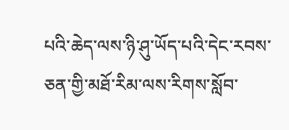པའི་ཆེད་ལས་ཉི་ཤུ་ཡོད་པའི་དེང་རབས་ཅན་གྱི་མཐོ་རིམ་ལས་རིགས་སློབ་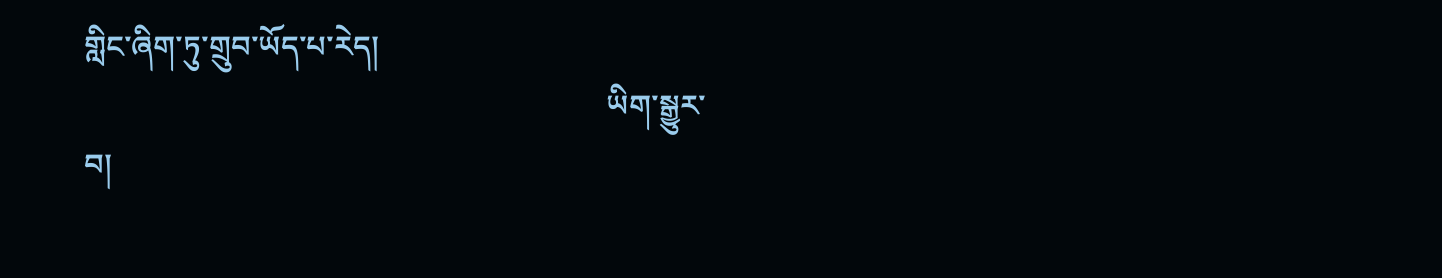གླིང་ཞིག་ཏུ་གྲུབ་ཡོད་པ་རེད།
                                                                   ཡིག་སྒྱུར་བ།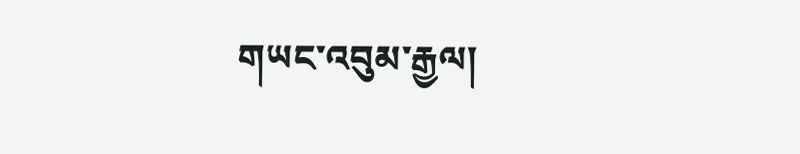གཡང་འབུམ་རྒྱལ།